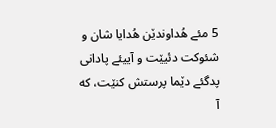5 مئے هُداوندێن هُدایا شان و شئوکت دئیێت و آییئے پادانی پدگئے دێما پرستش کنێت، که آ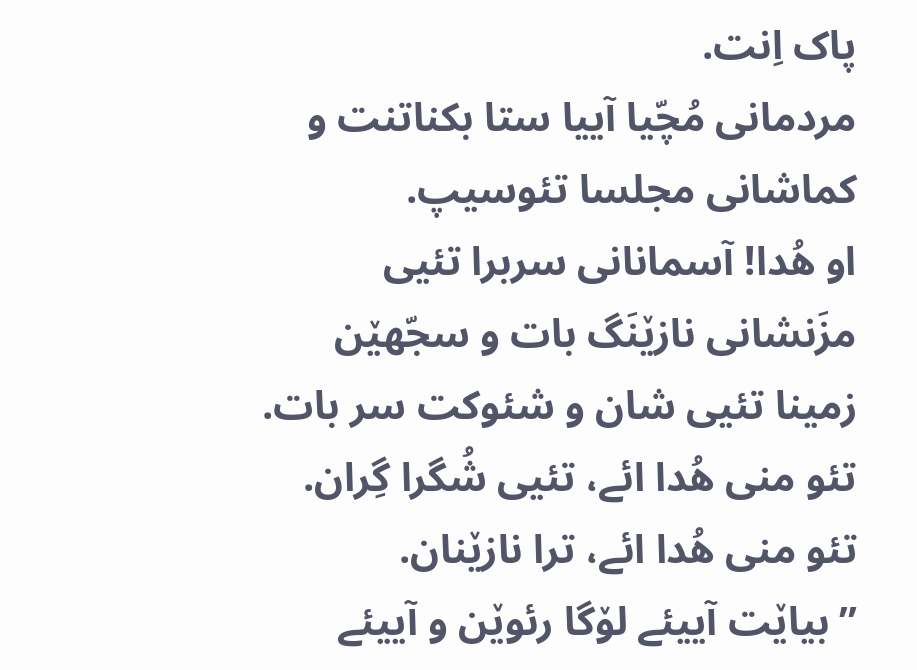پاک اِنت.
مردمانی مُچّیا آییا ستا بکناتنت و کماشانی مجلسا تئوسیپ.
او هُدا! آسمانانی سربرا تئیی مزَنشانی نازێنَگ بات و سجّهێن زمینا تئیی شان و شئوکت سر بات.
تئو منی هُدا ائے، تئیی شُگرا گِران. تئو منی هُدا ائے، ترا نازێنان.
”بیاێت آییئے لۆگا رئوێن و آییئے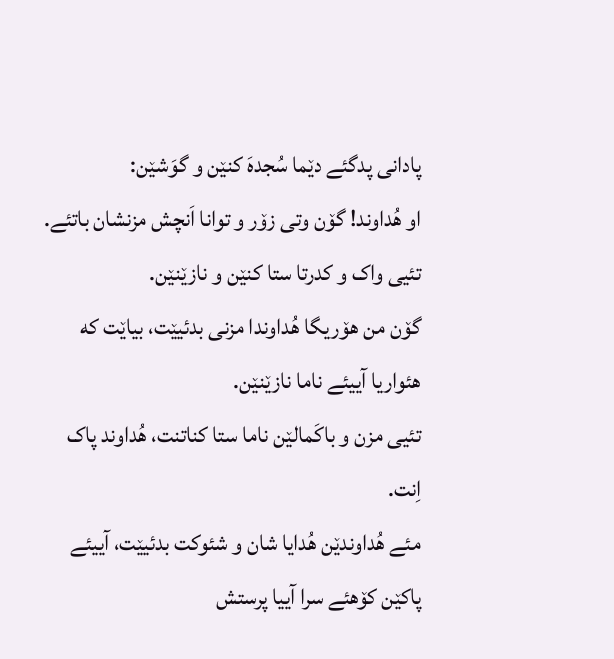پادانی پدگئے دێما سُجدهَ کنێن و گوَشێن:
او هُداوند! گۆن وتی زۆر و توانا اَنچش مزنشان باتئے. تئیی واک و کدرتا ستا کنێن و نازێنێن.
گۆن من هۆریگا هُداوندا مزنی بدئیێت، بیاێت که هئواریا آییئے ناما نازێنێن.
تئیی مزن و باکَمالێن ناما ستا کناتنت، هُداوند پاک اِنت.
مئے هُداوندێن هُدایا شان و شئوکت بدئیێت، آییئے پاکێن کۆهئے سرا آییا پرستش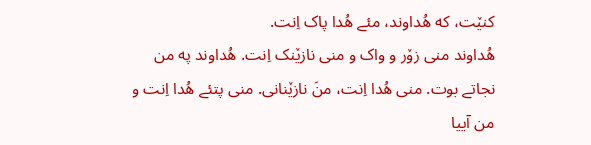کنێت، که هُداوند، مئے هُدا پاک اِنت.
هُداوند منی زۆر و واک و منی نازێنک اِنت. هُداوند په من نجاتے بوت. منی هُدا اِنت، منَ نازێنانی. منی پتئے هُدا اِنت و من آییا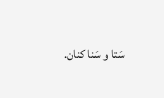سَتا و سَنا کنان.